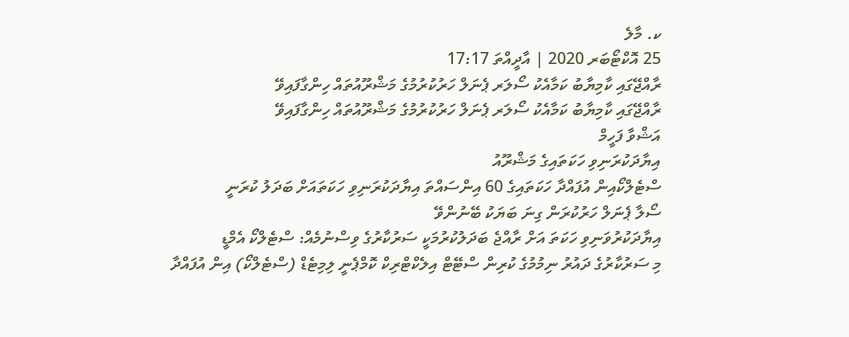ކ. މާލެ
25 އޮކްޓޯބަރ 2020 | އާދީއްތަ 17:17
ރާއްޖޭގައި ކާމިޔާބު ކަމާއެކު ސޯލަރ ޕެނަލް ހަރުކުރުމުގެ މަޝްރޫއުތައް ހިންގާފައިވޭ
ރާއްޖޭގައި ކާމިޔާބު ކަމާއެކު ސޯލަރ ޕެނަލް ހަރުކުރުމުގެ މަޝްރޫއުތައް ހިންގާފައިވޭ
އަޝްވާ ފަހީމް
އިޔާދަކުރަނިވި ހަކަތައިގެ މަޝްރޫއު
ސްޓެލްކޯއިން އުފައްދާ ހަކަތައިގެ 60 އިންސައްތަ އިޔާދަކުރަނިވި ހަކަތައަށް ބަދަލު ކުރަނީ
ސޯލާ ޕެނަލް ހަރުކުރަން ގިނަ ބަޔަކު ބޭނުންވޭ
އިޔާދަކުރުވަނިވި ހަކަތަ އަށް ރާއްޖެ ބަދަލުކުރުމަކީ ސަރުކާރުގެ ވިސްނުމެއް: ސްޓެލްކޯ އެމްޑީ
މި ސަރުކާރުގެ ދައުރު ނިމުމުގެ ކުރިން ސްޓޭޓް އިލެކްޓްރިކް ކޮމްޕެނީ ލިމިޓެޑް (ސްޓެލްކޯ) އިން އުފައްދާ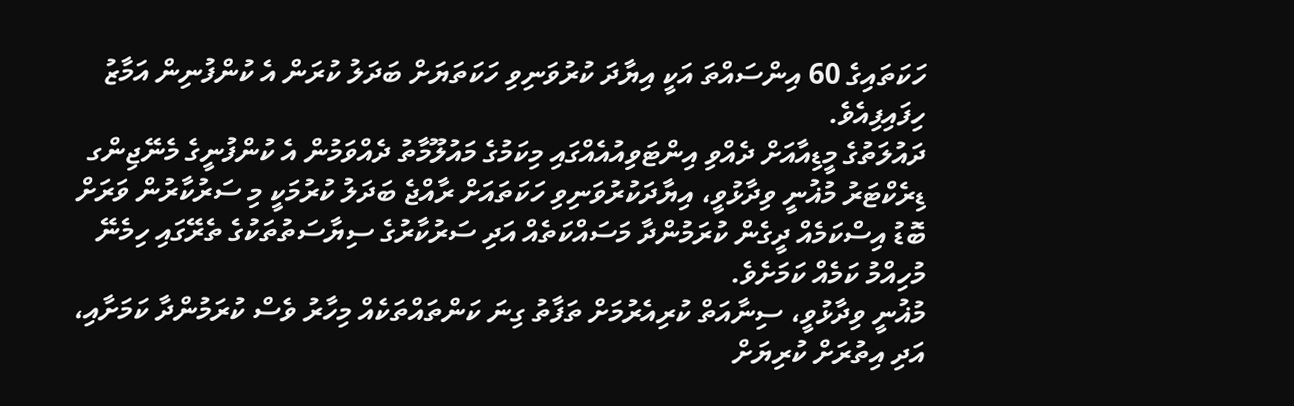ހަކަތައިގެ 60 އިންސައްތަ އަކީ އިޔާދަ ކުރުވަނިވި ހަކަތަޔަށް ބަދަލު ކުރަން އެ ކުންފުނިން އަމާޒު ހިފައިފިއެވެ.
ދައުލަތުގެ މީޑިއާއަށް ދެއްވި އިންޓަވިއުއެއްގައި މިކަމުގެ މައުލޫމާތު ދެއްވަމުން އެ ކުންފުނީގެ މެނޭޖިންގ ޑިރެކްޓަރު މުޣުނީ ވިދާޅުވީ، އިޔާދަކުރުވަނިވި ހަކަތައަށް ރާއްޖެ ބަދަލު ކުރުމަކީ މި ސަރުކާރުން ވަރަށް ބޮޑު އިސްކަމެއް ދީގެން ކުރަމުންދާ މަސައްކަތެއް އަދި ސަރުކާރުގެ ސިޔާސަތުތަކުގެ ތެރޭގައި ހިމެނޭ މުހިއްމު ކަމެއް ކަމަށެވެ.
މުޣުނީ ވިދާޅުވީ، ސިނާއަތް ކުރިއެރުމަށް ތަފާތު ގިނަ ކަންތައްތަކެއް މިހާރު ވެސް ކުރަމުންދާ ކަމަށާއި، އަދި އިތުރަށް ކުރިޔަށް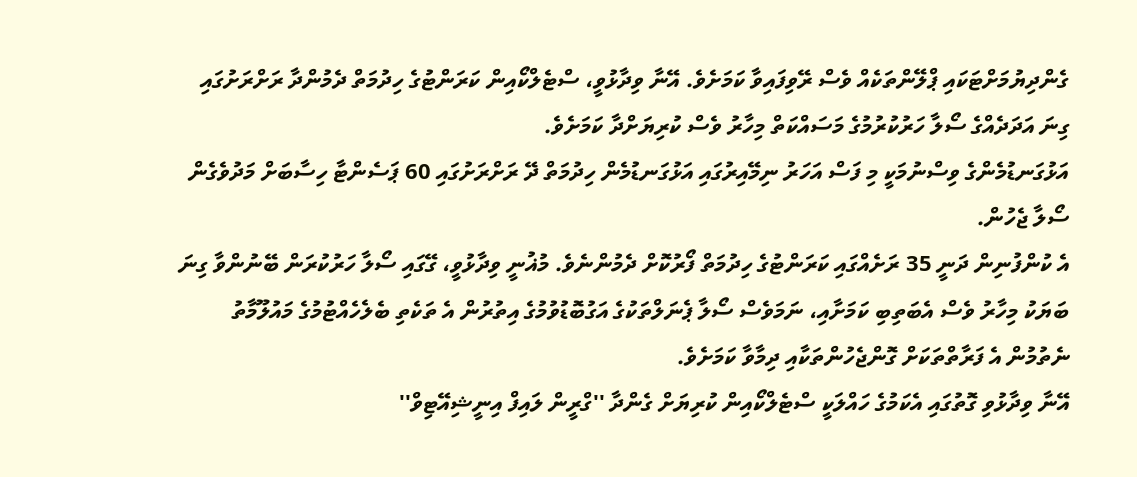ގެންދިޔުމަށްޓަކައި ޕްލޭންތަކެއް ވެސް ރޭވިފައިވާ ކަމަށެވެ. އޭނާ ވިދާޅުވީ، ސްޓެލްކޯއިން ކަރަންޓުގެ ހިދުމަތް ދެމުންދާ ރަށްރަށުގައި ގިނަ އަދަދެއްގެ ސޯލާ ހަރުކުރުމުގެ މަސައްކަތް މިހާރު ވެސް ކުރިޔަށްދާ ކަމަށެވެ.
އަޅުގަނޑުމެންގެ ވިސްނުމަކީ މި ފަސް އަހަރު ނިމޭއިރުގައި އަޅުގަނޑުމެން ހިދުމަތް ދޭ ރަށްރަށުގައި 60 ޕަސެންޓާ ހިސާބަށް މަދުވެގެން ސޯލާ ޖެހުން.
އެ ކުންފުނިން ދަނީ 35 ރަށެއްގައި ކަރަންޓުގެ ހިދުމަތް ފޯރުކޮށް ދެމުންނެވެ. މުޣުނީ ވިދާޅުވީ، ގޭގައި ސޯލާ ހަރުކުރަން ބޭނުންވާ ގިނަ ބަޔަކު މިހާރު ވެސް އެބަތިބި ކަމަށާއި، ނަމަވެސް ސޯލާ ޕެނަލްތަކުގެ އަގުބޮޑުވުމުގެ އިތުރުން އެ ތަކެތި ބެލެހެއްޓުމުގެ މައުލޫމާތު ނެތުމުން އެ ފަރާތްތަކަށް ގޮންޖެހުންތަކާއި ދިމާވާ ކަމަށެވެ.
އޭނާ ވިދާޅުވި ގޮތުގައި އެކަމުގެ ހައްލަކީ ސްޓެލްކޯއިން ކުރިޔަށް ގެންދާ ''ގްރީން ލައިފް އިނީޝިއޭޓިވް''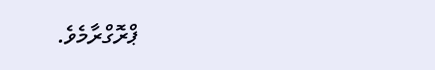ޕްރޮގްރާމެވެ.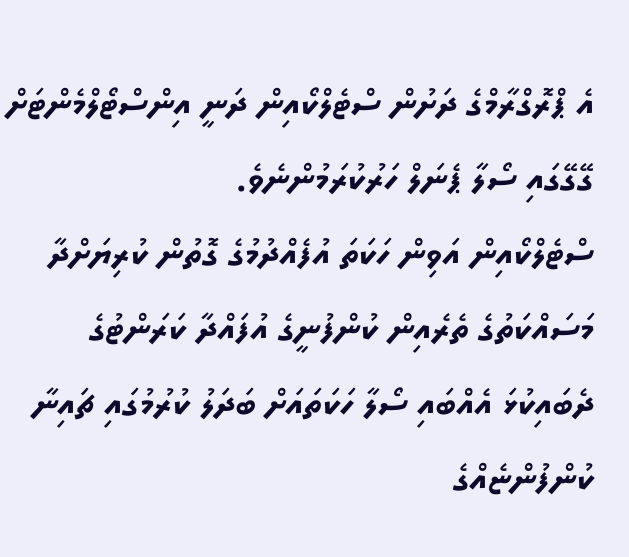އެ ޕްރޮގްރާމްގެ ދަށުން ސްޓެލްކޯއިން ދަނީ އިންސްޓޯލްމެންޓަށް ގޭގޭގައި ސޯލާ ޕެނަލް ހަރުކުރަމުންނެވެ.
ސްޓެލްކޯއިން އަވިން ހަކަތަ އުފެއްދުމުގެ ގޮތުން ކުރިޔަށްދާ މަސައްކަތުގެ ތެރެއިން ކުންފުނީގެ އުފައްދާ ކަރަންޓުގެ ދެބައިކުޅަ އެއްބައި ސޯލާ ހަކަތައަށް ބަދަލު ކުރުމުގައި ޗައިނާ ކުންފުންޏެއްގެ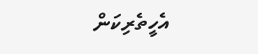އެހީތެރިކަން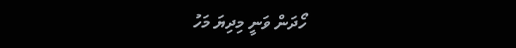ހޯދަން ވަނީ މިދިޔަ މަހު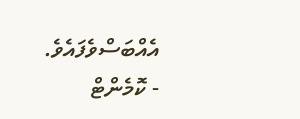އެއްބަސްވެފައެވެ.
- ކޮމެންޓް